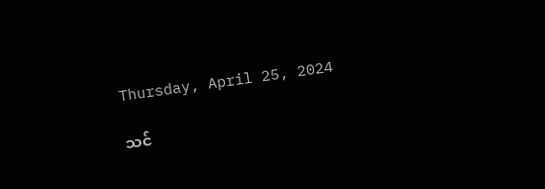Thursday, April 25, 2024

သင်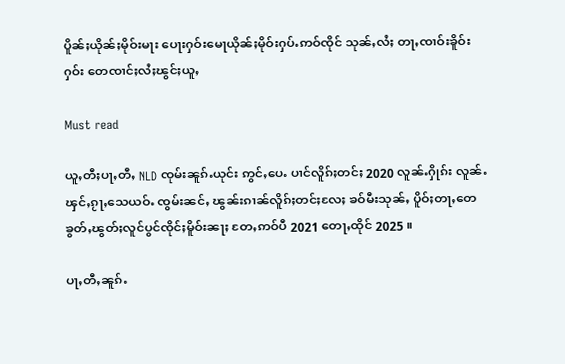ပိူၼ်ႈယိုၼ်ႈမိုဝ်းမႃး ပေႃးႁဝ်းမေႃယိုၼ်ႈမိုဝ်းႁပ်ႉဢဝ်ၸိုင် သုၼ်ႇလႆႈ တႃႇၸၢဝ်းၶိူဝ်းႁဝ်း တေၸၢင်ႈလႆႈၽွင်ႈယူႇ

Must read

ယူႇတီႈပႃႇတီႇ NLD ၸုမ်းၼူၵ်ႉယုင်း ဢွင်ႇပေႉ ပၢင်လိူၵ်ႈတင်ႈ 2020 လူၼ်ႉႁိုၵ်း လူၼ်ႉၾင်ႇၵႂႃႇသေယဝ်ႉ ၸွမ်းၼင်ႇ ၽွၼ်းၵၢၼ်လိူၵ်ႈတင်ႈလႄႈ ၶဝ်မီးသုၼ်ႇ ပိူဝ်ႈတႃႇတေၶွတ်ႇၽွတ်ႈလူင်ပွင်ၸိုင်ႈမိူဝ်းၼႃႈ တႄႇဢဝ်ပီ 2021 တေႃႇထိုင် 2025 ။

ပႃႇတီႇၼူၵ်ႉ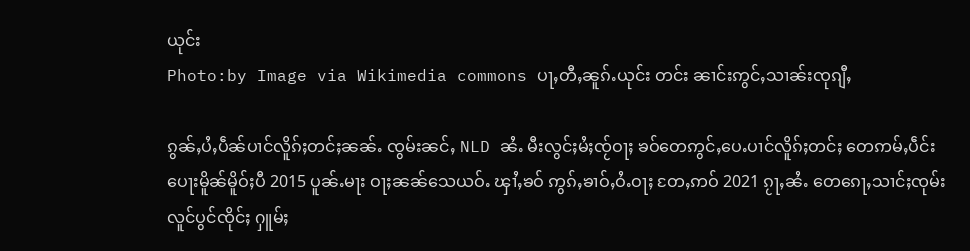ယုင်း
Photo:by Image via Wikimedia commons ပႃႇတီႇၼူၵ်ႉယုင်း တင်း ၼၢင်းဢွင်ႇသၢၼ်းၸုၵျီႇ

ၵွၼ်ႇပႆႇပဵၼ်ပၢင်လိူၵ်ႈတင်ႈၼၼ်ႉ ၸွမ်းၼင်ႇ NLD ၼႆႉ မီးလွင်ႈမႆႈၸႂ်ဝႃႈ ၶဝ်တေဢွင်ႇပေႉပၢင်လိူၵ်ႈတင်ႈ တေဢမ်ႇပဵင်း ပေႃးမိူၼ်မိူဝ်ႈပီ 2015 ပူၼ်ႉမႃး ဝႃႈၼၼ်သေယဝ်ႉ ၾၢႆႇၶဝ် ဢွၵ်ႇၶၢဝ်ႇဝႆႉဝႃႈ တႄႇဢဝ် 2021 ၵႂႃႇၼႆႉ တေၵေႃႇသၢင်ႈၸုမ်း လူင်ပွင်ၸိုင်ႈ ႁူမ်ႈ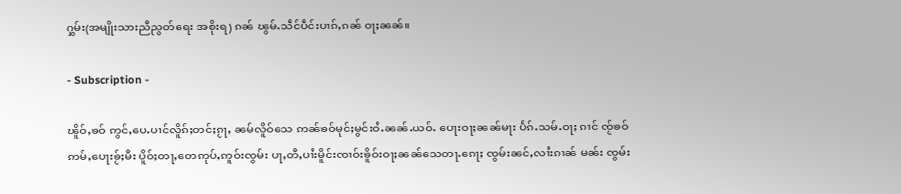ႁွမ်း(အမျိုးသားညီညွတ်ရေး အစိုးရ) ၵၼ် ၽွမ်ႉသဵင်ပဵင်းပၢၵ်ႇၵၼ် ဝႃႈၼၼ်။

- Subscription -

ၽိူဝ်ႇၶဝ် ဢွင်ႇပေႉပၢင်လိူၵ်ႈတင်ႈၵႂႃႇ ၼမ်လိူဝ်သေ ဢၼ်ၶဝ်မုင်ႈမွင်းဝႆႉၼၼ်ႉယဝ်ႉ ပေႃးဝႃႈၼၼ်မႃး ပႅၵ်ႉသမ်ႉဝႃႈ ၵၢင် ၸႂ်ၶဝ် ဢမ်ႇပေႃးၶႂ်ႈမီး ပိူဝ်ႈတႃႇတေဢုပ်ႇဢူဝ်းၸွမ်း ပႃႇတီႇပၢႆးမိူင်းၸၢဝ်းၶိူဝ်းဝႃႈၼၼ်သေတႃႉၵေႃႈ ၸွမ်းၼင်ႇလၢႆးၵၢၼ် မၼ်း ၸွမ်း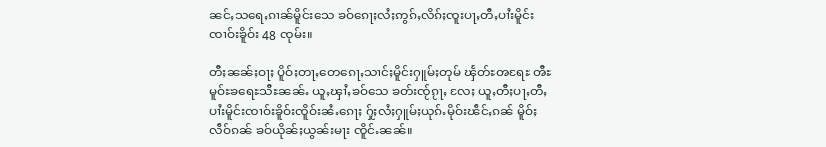ၼင်ႇသရေႇၵၢၼ်မိူင်းသေ ၶဝ်ၵေႃႈလႆႈဢွၵ်ႇလိၵ်ႈၸူးပႃႇတီႇပၢႆးမိူင်းၸၢဝ်းၶိူဝ်း 48 ၸုမ်း။

တီႈၼၼ်ႈဝႃႈ ပိူဝ်ႈတႃႇတေၵေႃႇသၢင်ႈမိူင်းႁူမ်ႈတုမ် ၾႅတ်ႊၻရႄႊ ၻီႊမူဝ်ႊၶရေႊသီႊၼၼ်ႉ ယူႇၾၢႆႇၶဝ်သေ ၶတ်းၸႂ်ၵႂႃႇ လႄႈ ယူႇတီႈပႃႇတီႇပၢႆးမိူင်းၸၢဝ်းၶိူဝ်းၸိူဝ်းၼႆႉၵေႃႈ ႁႂ်ႈလႆႈႁူမ်ႈယုၵ်ႉမိုဝ်းၽဵင်ႇၵၼ် မိူဝ်ႈလဵဝ်ၵၼ် ၶဝ်ယိုၼ်ႈယွၼ်းမႃး ၸိူင်ႉၼၼ်။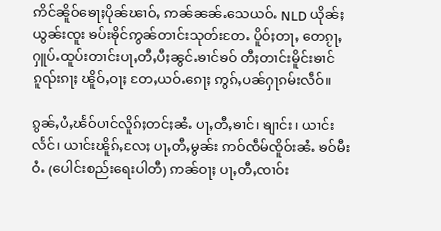ဢိင်ၼိူဝ်ၶေႃႈပိုၼ်ၽၢဝ်ႇ ဢၼ်ၼၼ်ႉသေယဝ်ႉ NLD ယိုၼ်ႈယွၼ်းၸူး ၶပ်းၶိုင်ဢွၼ်တၢင်းသုတ်းတႄႉ ပိူဝ်ႈတႃႇ တေၵႂႃႇ ႁူပ်ႉထူပ်းတၢင်းပႃႇတီႇပီႈၼွင်ႉၶၢင်ၶဝ် တီႈတၢင်းမိူင်းၶၢင် ၵူၺ်းၵႃႈ ၽိူဝ်ႇဝႃႈ တႄႇယဝ်ႉၵေႃႈ ဢွၵ်ႇပၼ်ႁႃၵမ်းလဵဝ်။

ၵွၼ်ႇပႆႇၽႅဝ်ပၢင်လိူၵ်ႈတင်ႈၼႆႉ ပႃႇတီႇၶၢင်၊ ၶျၢင်း၊ ယၢင်းလႅင်၊ ယၢင်းၽိူၵ်ႇလႄႈ ပႃႇတီႇမွၼ်း ဢဝ်ၸဵမ်ၸိူဝ်းၼႆႉ ၶဝ်မီးဝႆႉ (ပေါင်းစည်းရေးပါတီ) ဢၼ်ဝႃႈ ပႃႇတီႇၸၢဝ်း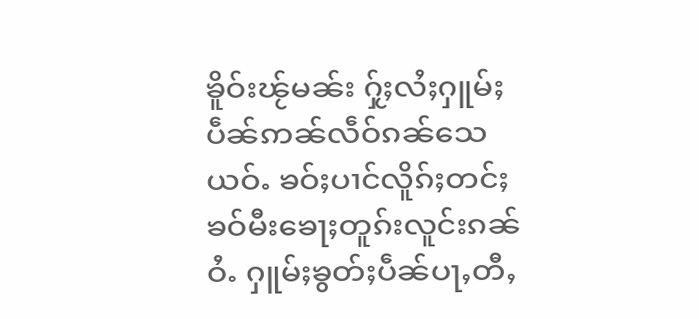ၶိူဝ်းၽႂ်မၼ်း ႁႂ်ႈလႆႈႁူမ်ႈပဵၼ်ဢၼ်လဵဝ်ၵၼ်သေယဝ်ႉ ၶဝ်ႈပၢင်လိူၵ်ႈတင်ႈ ၶဝ်မီးၶေႃႈတူၵ်းလူင်းၵၼ်ဝႆႉ ႁူမ်ႈၶွတ်ႈပဵၼ်ပႃႇတီႇ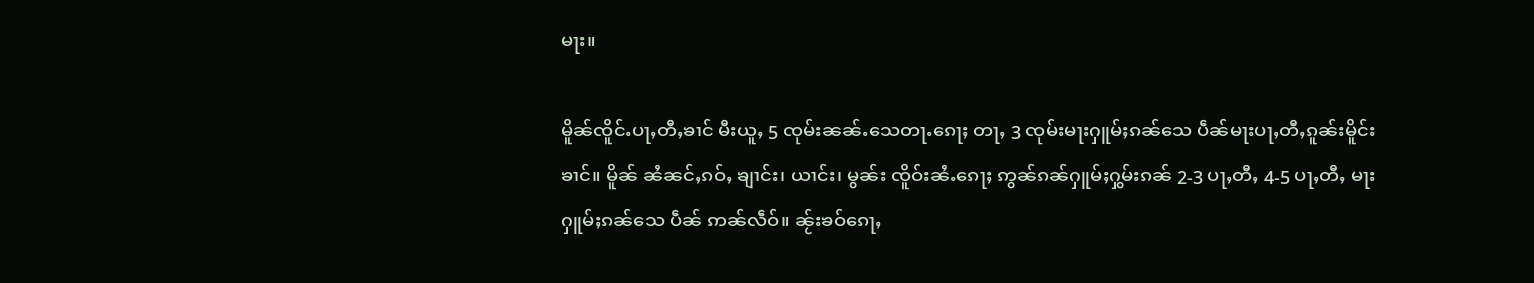မႃး။

မိူၼ်ၸိူင်ႉပႃႇတီႇၶၢင် မီးယူႇ 5 ၸုမ်းၼၼ်ႉသေတႃႉၵေႃႈ တႃႇ 3 ၸုမ်းမႃးႁူမ်ႈၵၼ်သေ ပဵၼ်မႃးပႃႇတီႇၵူၼ်းမိူင်းၶၢင်။ မိူၼ် ၼႆၼင်ႇၵဝ်ႇ ၶျၢင်း၊ ယၢင်း၊ မွၼ်း ၸိူဝ်းၼႆႉၵေႃႈ ဢွၼ်ၵၼ်ႁူမ်ႈႁွမ်းၵၼ် 2-3 ပႃႇတီႇ 4-5 ပႃႇတီႇ မႃးႁူမ်ႈၵၼ်သေ ပဵၼ် ဢၼ်လဵဝ်။ ၼႂ်းၶဝ်ၵေႃႇ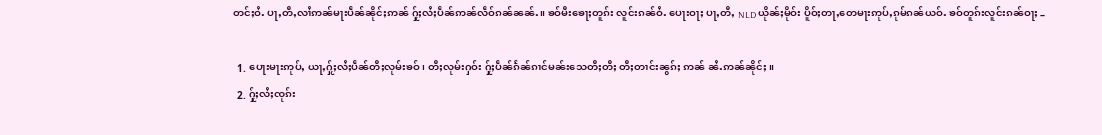တင်ႈဝႆႉ ပႃႇတီႇလၢႆဢၼ်မႃးပဵၼ်ၼိုင်ႈဢၼ် ႁႂ်ႈလႆႈပဵၼ်ဢၼ်လဵဝ်ၵၼ်ၼၼ်ႉ။ ၶဝ်မီးၶေႃႈတူၵ်း လူင်းၵၼ်ဝႆႉ ပေႃးဝႃႈ ပႃႇတီႇ NLD ယိုၼ်ႈမိုဝ်း ပိူဝ်ႈတႃႇတေမႃးဢုပ်ႇၵုမ်ၵၼ်ယဝ်ႉ ၶဝ်တူၵ်းလူင်းၵၼ်ဝႃႈ –

  1. ပေႃးမႃးဢုပ်ႇ ယႃႇႁႂ်ႈလႆႈပဵၼ်တီႈလုမ်းၶဝ်၊ တီႈလုမ်းႁဝ်း ႁႂ်ႈပဵၼ်ၵႅၼ်ၵၢင်မၼ်းသေတီႈတီႈ တီႈတၢင်းၼွၵ်ႈ ဢၼ် ၼႆႉဢၼ်ၼိုင်ႈ။
  2. ႁႂ်ႈလႆႈၸုၵ်း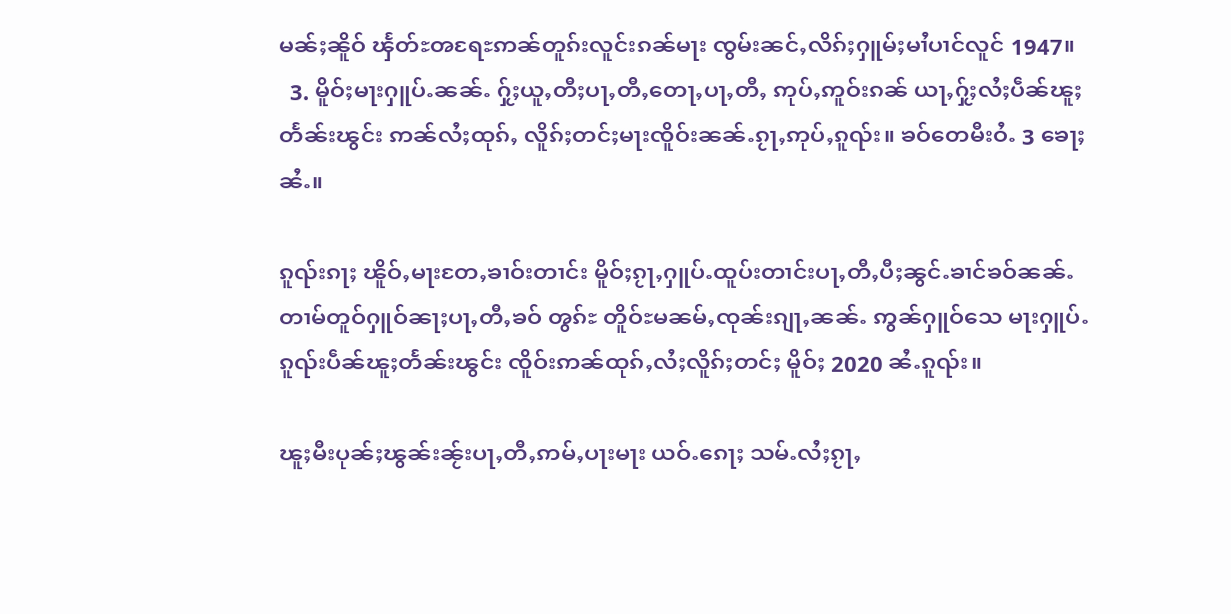မၼ်ႈၼိူဝ် ၾႅတ်ႊၻရႄႊဢၼ်တူၵ်းလူင်းၵၼ်မႃး ၸွမ်းၼင်ႇလိၵ်ႈႁူမ်ႈမၢႆပၢင်လူင် 1947။
  3. မိူဝ်ႈမႃးႁူပ်ႉၼၼ်ႉ ႁႂ်ႈယူႇတီႈပႃႇတီႇတေႃႇပႃႇတီႇ ဢုပ်ႇဢူဝ်းၵၼ် ယႃႇႁႂ်ႈလႆႈပဵၼ်ၽူႈတႅၼ်းၽွင်း ဢၼ်လႆႈထုၵ်ႇ လိူၵ်ႈတင်ႈမႃးၸိူဝ်းၼၼ်ႉၵႂႃႇဢုပ်ႇၵူၺ်း။ ၶဝ်တေမီးဝႆႉ 3 ၶေႃႈၼႆႉ။

ၵူၺ်းၵႃႈ ၽိူဝ်ႇမႃးတႄႇၶၢဝ်းတၢင်း မိူဝ်ႈၵႂႃႇႁူပ်ႉထူပ်းတၢင်းပႃႇတီႇပီႈၼွင်ႉၶၢင်ၶဝ်ၼၼ်ႉ တၢမ်တူဝ်ႁူဝ်ၼႃႈပႃႇတီႇၶဝ် ၻွၵ်ႊ တိူဝ်ႊမၼမ်ႇၸုၼ်းၵျႃႇၼၼ်ႉ ဢွၼ်ႁူဝ်သေ မႃးႁူပ်ႉ ၵူၺ်းပဵၼ်ၽူႈတႅၼ်းၽွင်း ၸိူဝ်းဢၼ်ထုၵ်ႇလႆႈလိူၵ်ႈတင်ႈ မိူဝ်ႈ 2020 ၼႆႉၵူၺ်း။

ၽူႈမီးပုၼ်ႈၽွၼ်းၼႂ်းပႃႇတီႇဢမ်ႇပႃးမႃး ယဝ်ႉၵေႃႈ သမ်ႉလႆႈၵႂႃႇ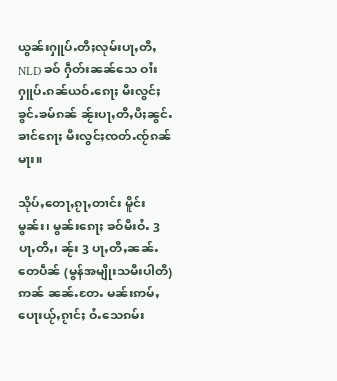ယွၼ်းႁူပ်ႉတီႈလုမ်းပႃႇတီႇ NLD ၶဝ် ႁဵတ်းၼၼ်သေ ဝၢႆး ႁူပ်ႉၵၼ်ယဝ်ႉၵေႃႈ မီးလွင်ႈၶွင်ႉၶမ်ၵၼ် ၼႂ်းပႃႇတီႇပီႈၼွင်ႉၶၢင်ၵေႃႈ မီးလွင်ႈၸတ်ႉၸႂ်ၵၼ်မႃး။

သိုပ်ႇတေႃႇၵႂႃႇတၢင်း မိူင်းမွၼ်း၊ မွၼ်းၵေႃႈ ၶဝ်မီးဝႆႉ 3 ပႃႇတီႇ၊ ၼႂ်း 3 ပႃႇတီႇၼၼ်ႉ တေပဵၼ် (မွန်အမျိုးသမီးပါတီ) ဢၼ် ၼၼ်ႉတႄႉ မၼ်းဢမ်ႇပေႃးယႂ်ႇၵႂၢင်ႈ ဝႆႉသေၵမ်း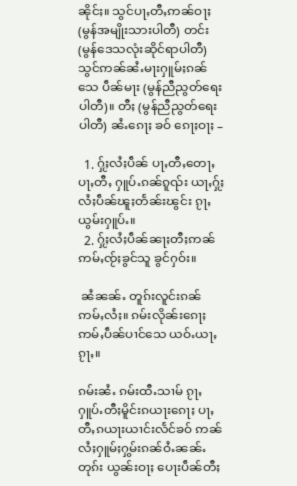ၼိုင်ႈ။ သွင်ပႃႇတီႇဢၼ်ဝႃႈ (မွန်အမျိုးသားပါတီ) တင်း (မွန်ဒေသလုံးဆိုင်ရာပါတီ) သွင်ဢၼ်ၼႆႉမႃးႁူမ်ႈၵၼ်သေ ပဵၼ်မႃး (မွန်ညီညွတ်ရေးပါတီ)။ တီႈ (မွန်ညီညွတ်ရေးပါတီ) ၼႆႉၵေႃႈ ၶဝ် ၵေႃႈဝႃႈ –

  1. ႁႂ်ႈလႆႈပဵၼ် ပႃႇတီႇတေႃႇပႃႇတီႇ ႁူပ်ႉၵၼ်ၵူၺ်း ယႃႇႁႂ်ႈလႆႈပဵၼ်ၽူႈတႅၼ်းၽွင်း ၵႂႃႇယွမ်းႁူပ်ႉ။
  2. ႁႂ်ႈလႆႈပဵၼ်ၼႃႈတီႈဢၼ်ဢမ်ႇၸႂ်ႈၶွင်သူ ၶွင်ႁဝ်း။

 ၼႆၼၼ်ႉ တူၵ်းလူင်းၵၼ်ဢမ်ႇလႆႈ။ ၵမ်းလိုၼ်းၵေႃႈ ဢမ်ႇပဵၼ်ပၢင်သေ ယဝ်ႉယႃႇၵႂႃႇ။

ၵမ်းၼႆႉ ၵမ်းထီႉသၢမ် ၵႂႃႇႁူပ်ႉတီႈမိူင်းၵယႃးၵေႃႈ ပႃႇတီႇၵယႃးယၢင်းလႅင်ၶဝ် ဢၼ်လႆႈႁူမ်ႈႁွမ်းၵၼ်ဝႆႉၼၼ်ႉ တုၵ်း ယွၼ်းဝႃႈ ပေႃးပဵၼ်တီႈ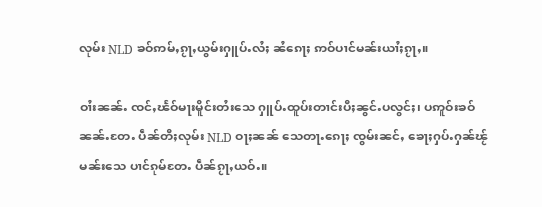လုမ်း NLD ၶဝ်ဢမ်ႇၵႂႃႇယွမ်းႁူပ်ႉလႆႈ ၼႆၵေႃႈ ဢဝ်ပၢင်မၼ်းယၢႆႈၵႂႃႇ။

ဝၢႆးၼၼ်ႉ ၸင်ႇၽႅဝ်မႃးမိူင်းတႆးသေ ႁူပ်ႉထူပ်းတၢင်းပီႈၼွင်ႉပလွင်ႈ၊ ပဢူဝ်းၶဝ် ၼၼ်ႉတႄႉ ပဵၼ်တီႈလုမ်း NLD ဝႃႈၼၼ် သေတႃႉၵေႃႈ ၸွမ်းၼင်ႇ ၶေႃႈႁပ်ႉႁၼ်ၽႂ် မၼ်းသေ ပၢင်ၵုမ်တႄႉ ပဵၼ်ၵႂႃႇယဝ်ႉ။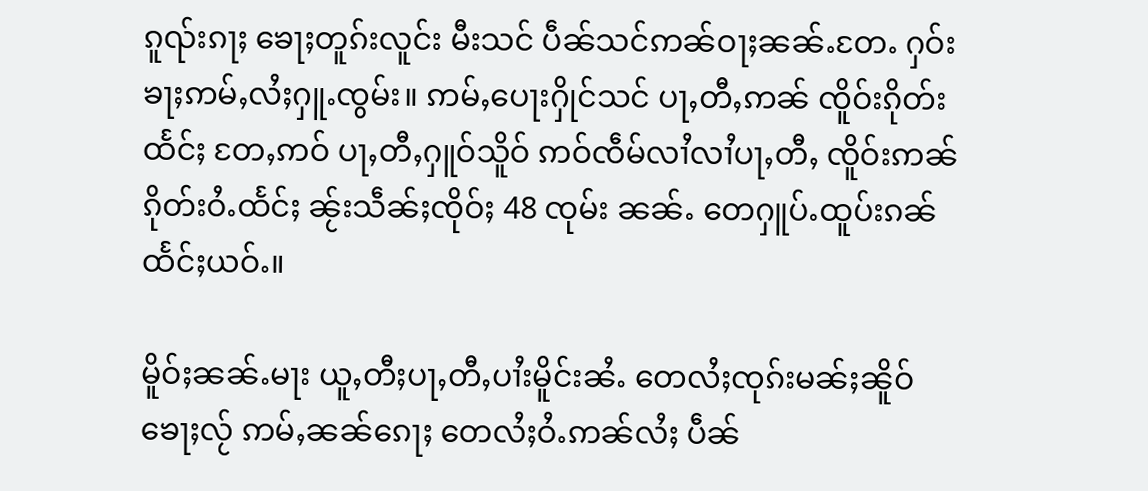ၵူၺ်းၵႃႈ ၶေႃႈတူၵ်းလူင်း မီးသင် ပဵၼ်သင်ဢၼ်ဝႃႈၼၼ်ႉတႄႉ ႁဝ်းၶႃႈဢမ်ႇလႆႈႁူႉၸွမ်း။ ဢမ်ႇပေႃးႁိုင်သင် ပႃႇတီႇဢၼ် ၸိူဝ်းၵိုတ်းထႅင်ႈ တႄႇဢဝ် ပႃႇတီႇႁူဝ်သိူဝ် ဢဝ်ၸဵမ်လၢႆလၢႆပႃႇတီႇ ၸိူဝ်းဢၼ်ၵိုတ်းဝႆႉထႅင်ႈ ၼႂ်းသဵၼ်ႈၸိုဝ်ႈ 48 ၸုမ်း ၼၼ်ႉ တေႁူပ်ႉထူပ်းၵၼ်ထႅင်ႈယဝ်ႉ။

မိူဝ်ႈၼၼ်ႉမႃး ယူႇတီႈပႃႇတီႇပၢႆးမိူင်းၼႆႉ တေလႆႈၸုၵ်းမၼ်ႈၼိူဝ်ၶေႃႈလႂ် ဢမ်ႇၼၼ်ၵေႃႈ တေလႆႈဝႆႉဢၼ်လႆႈ ပဵၼ်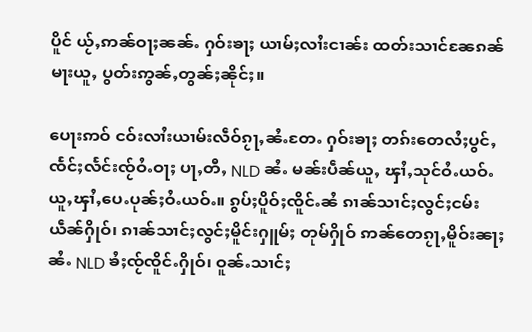ပိူင် ယႂ်ႇဢၼ်ဝႃႈၼၼ်ႉ ႁဝ်းၶႃႈ ယၢမ်ႈလၢႆးငၢၼ်း ထတ်းသၢင်ၼႄၵၼ်မႃးယူႇ ပွတ်းဢွၼ်ႇတွၼ်ႈၼိုင်ႈ။

ပေႃးဢဝ် ငဝ်းလၢႆးယၢမ်းလဵဝ်ၵႂႃႇၼႆႉတႄႉ ႁဝ်းၶႃႈ တၵ်းတေလႆႈပွင်ႇၸႅင်ႈလႅင်းၸႂ်ဝႆႉဝႃႈ ပႃႇတီႇ NLD ၼႆႉ မၼ်းပဵၼ်ယူႇ ၾၢႆႇသုင်ဝႆႉယဝ်ႉ ယူႇၾၢႆႇပေႉပုၼ်ႈဝႆႉယဝ်ႉ။ ၵွပ်ႈပိူဝ်ႈၸိူင်ႉၼႆ ၵၢၼ်သၢင်ႈလွင်ႈငမ်းယဵၼ်ႁိုဝ်၊ ၵၢၼ်သၢင်ႈလွင်ႈမိူင်းႁူမ်ႈ တုမ်ႁိုဝ် ဢၼ်တေၵႂႃႇမိူဝ်းၼႃႈၼႆႉ NLD ၶႆႈၸႂ်ၸိူင်ႉႁိုဝ်၊ ဝူၼ်ႉသၢင်ႈ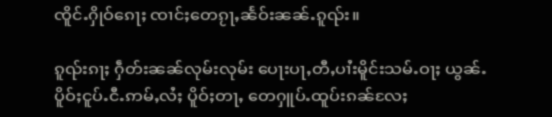ၸိူင်ႉႁိုဝ်ၵေႃႈ ၸၢင်ႈတေၵႂႃႇၼႅဝ်းၼၼ်ႉၵူၺ်း။

ၵူၺ်းၵႃႈ ႁဵတ်းၼၼ်လုမ်းလုမ်း ပေႃးပႃႇတီႇပၢႆးမိူင်းသမ်ႉဝႃႈ ယွၼ်ႉပိူဝ်ႈငူပ်ႉငီႉဢမ်ႇလႆႈ ပိူဝ်ႈတႃႇ တေႁူပ်ႉထူပ်းၵၼ်လႄႈ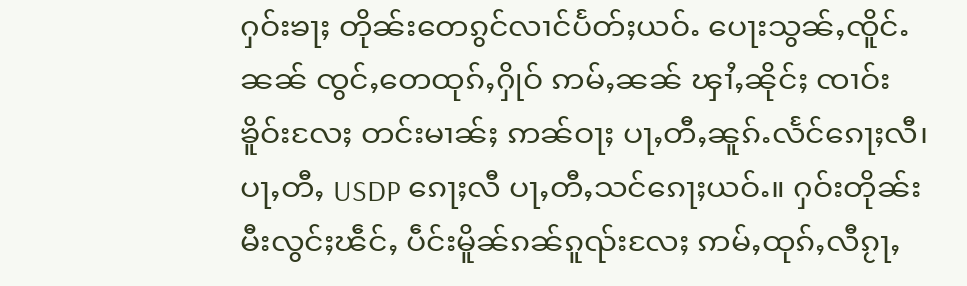ႁဝ်းၶႃႈ တိုၼ်းတေၵွင်လၢင်ပႅတ်ႈယဝ်ႉ ပေႃးသွၼ်ႇၸိူင်ႉၼၼ် ၸွင်ႇတေထုၵ်ႇႁိုဝ် ဢမ်ႇၼၼ် ၾၢႆႇၼိုင်ႈ ၸၢဝ်းၶိူဝ်းလႄႈ တင်းမၢၼ်ႈ ဢၼ်ဝႃႈ ပႃႇတီႇၼူၵ်ႉလႅင်ၵေႃႈလီ၊ ပႃႇတီႇ USDP ၵေႃႈလီ ပႃႇတီႇသင်ၵေႃႈယဝ်ႉ။ ႁဝ်းတိုၼ်းမီးလွင်ႈၽဵင်ႇ ပဵင်းမိူၼ်ၵၼ်ၵူၺ်းလႄႈ ဢမ်ႇထုၵ်ႇလီၵႂႃႇ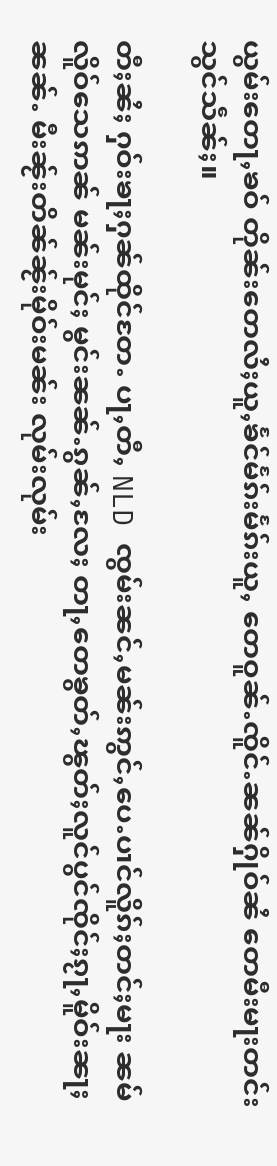ယွမ်းတေႃႇၶဝ် တိုၼ်းတေလႆႈယူႇၶႅင်မႅၵ်းမႅၵ်းယူႇ တေဝူၼ်ႉၸိူင်ႉၼၼ်ႁိုဝ်ၼႆ တေမီးမႃးတင်းသွင်သဵၼ်ႈ။

တီႈၼႆႈ ႁဝ်းၶႃႈႁၼ်ထိုင်တႄႉ ပႃႇတီႇ NLD ၸွမ်းၼင်ႇမၼ်းဢွင်ႇပေႉပၢင်လိူၵ်ႈတင်ႈမႃး ၼမ်လိူဝ်သေဢၼ် မၼ်းမုင်ႈ မွင်းၼၼ်ႉၵွၼ်ႇလႄႈ တႃႇတေၶွတ်ႇၽွတ်ႈလူင်ပွင်ၸိုင်ႈၵႂႃႇမိူဝ်းၼႃႈၼၼ်ႉ မီးၼႂ်းတိၼ်ၼႂ်းမိုဝ်းမၼ်း လုမ်းလုမ်း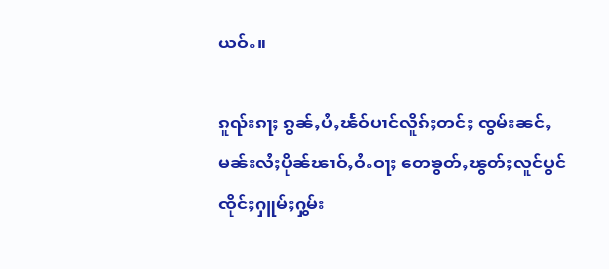ယဝ်ႉ။

ၵူၺ်းၵႃႈ ၵွၼ်ႇပႆႇၽႅဝ်ပၢင်လိူၵ်ႈတင်ႈ ၸွမ်းၼင်ႇမၼ်းလႆႈပိုၼ်ၽၢဝ်ႇဝႆႉဝႃႈ တေၶွတ်ႇၽွတ်ႈလူင်ပွင်ၸိုင်ႈႁူမ်ႈႁွမ်း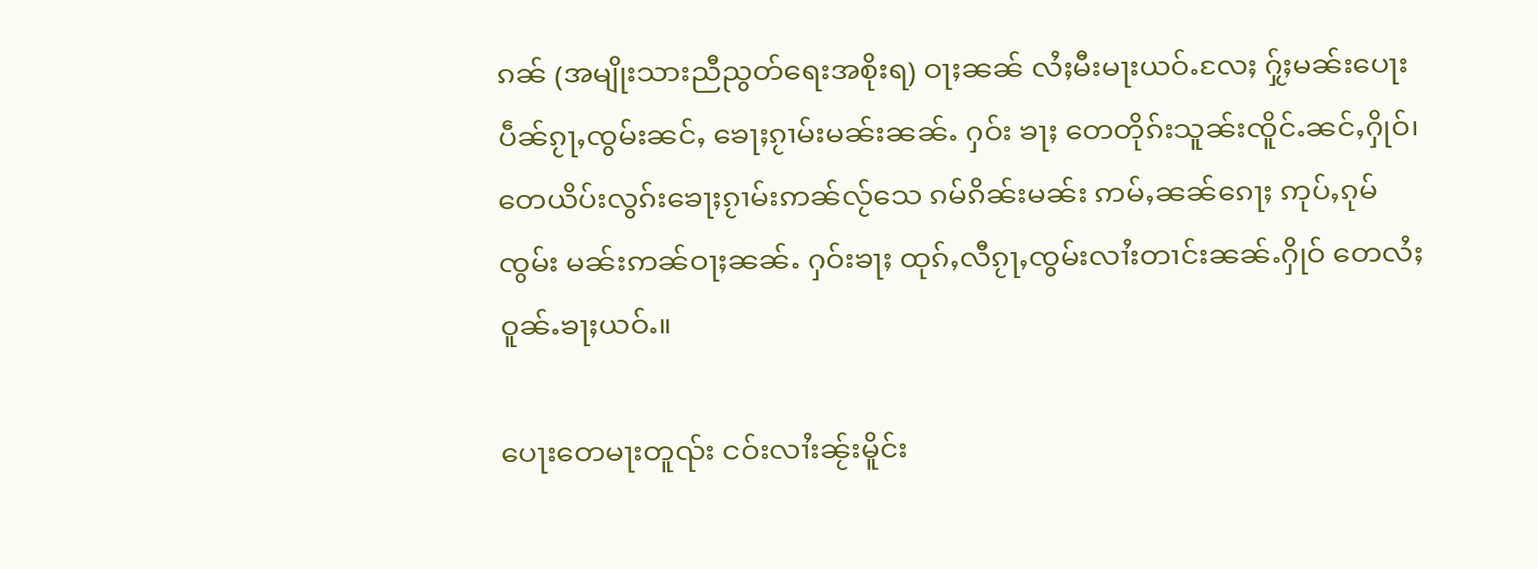ၵၼ် (အမျိုးသားညီညွတ်ရေးအစိုးရ) ဝႃႈၼၼ် လႆႈမီးမႃးယဝ်ႉလႄႈ ႁႂ်ႈမၼ်းပေႃးပဵၼ်ၵႂႃႇၸွမ်းၼင်ႇ ၶေႃႈၵႂၢမ်းမၼ်းၼၼ်ႉ ႁဝ်း ၶႃႈ တေတိုၵ်းသူၼ်းၸိူင်ႉၼင်ႇႁိုဝ်၊ တေယိပ်းလွၵ်းၶေႃႈၵႂၢမ်းဢၼ်လႂ်သေ ၵမ်ၵိၼ်းမၼ်း ဢမ်ႇၼၼ်ၵေႃႈ ဢုပ်ႇၵုမ်ၸွမ်း မၼ်းဢၼ်ဝႃႈၼၼ်ႉ ႁဝ်းၶႃႈ ထုၵ်ႇလီၵႂႃႇၸွမ်းလၢႆးတၢင်းၼၼ်ႉႁိုဝ် တေလႆႈဝူၼ်ႉၶႃႈယဝ်ႉ။

ပေႃးတေမႃးတူၺ်း ငဝ်းလၢႆးၼႂ်းမိူင်း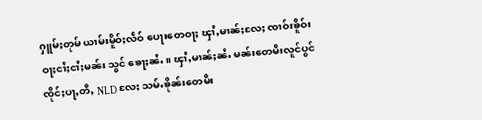ႁူမ်ႈတုမ် ယၢမ်းမိူဝ်ႈလဵဝ် ပေႃးတေဝႃႈ ၾၢႆႇမၢၼ်ႈလႄႈ ၸၢဝ်းၶိူဝ်း ဝႃႈငၢႆႈငၢႆႈမၼ်း သွင် ၶေႃႈၼႆႉ။ ၾၢႆႇမၢၼ်ႈၼႆႉ မၼ်းတေမီးလူင်ပွင်ၸိုင်ႈပႃႇတီႇ NLD လႄႈ သမ်ႉၶိုၼ်းတေမီး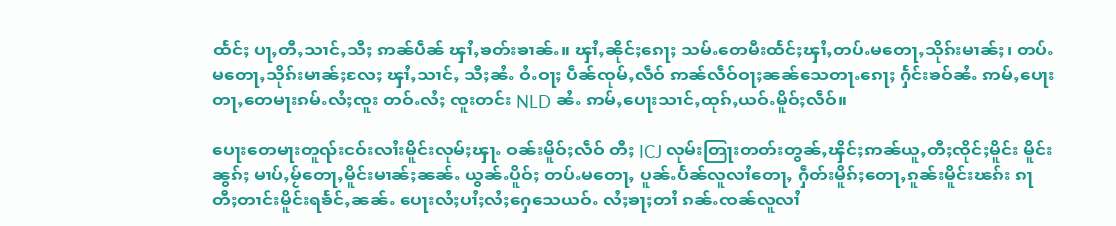ထႅင်ႈ ပႃႇတီႇသၢင်ႇသီႈ ဢၼ်ပဵၼ် ၾၢႆႇၶတ်းၶၢၼ်ႉ။ ၾၢႆႇၼိုင်ႈၵေႃႈ သမ်ႉတေမီးထႅင်ႈၾၢႆႇတပ်ႉမတေႃႇသိုၵ်းမၢၼ်ႈ၊ တပ်ႉမတေႃႇသိုၵ်းမၢၼ်ႈလႄႈ ၾၢႆႇသၢင်ႇ သီႈၼႆႉ ဝႆႉဝႃႈ ပဵၼ်ၸုမ်ႇလဵဝ် ဢၼ်လဵဝ်ဝႃႈၼၼ်သေတႃႉၵေႃႈ ႁႅင်းၶဝ်ၼႆႉ ဢမ်ႇပေႃး တႃႇတေမႃးၵမ်ႉလႆႈၸူး တဝ်ႉလႆႈ ၸူးတင်း NLD ၼႆႉ ဢမ်ႇပေႃးသၢင်ႇထုၵ်ႇယဝ်ႉမိူဝ်ႈလဵဝ်။

ပေႃးတေမႃးတူၺ်းငဝ်းလၢႆးမိူင်းလုမ်ႈၾႃႉ ဝၼ်းမိူဝ်ႈလဵဝ် တီႈ ICJ လုမ်းတြႃးတတ်းတွၼ်ႇၾိင်ႈဢၼ်ယူႇတီႈၸိုင်ႈမိူင်း မိူင်းၼွၵ်ႈ မၢပ်ႇမႂ်တေႃႇမိူင်းမၢၼ်ႈၼၼ်ႉ ယွၼ်ႉပိူဝ်ႈ တပ်ႉမတေႃႇ ပူၼ်ႉပႅၼ်လူလၢႆတေႃႇ ႁဵတ်းမိူၵ်ႈတေႃႇၵူၼ်းမိူင်းၽၵ်း ၵႃ တီႈတၢင်းမိူင်းရၶႅင်ႇၼၼ်ႉ ပေႃးလႆႈပၢႆႈလႆႈႁေသေယဝ်ႉ လႆႈၶႃႈတၢႆ ၵၼ်ႉၸၼ်လူလၢႆ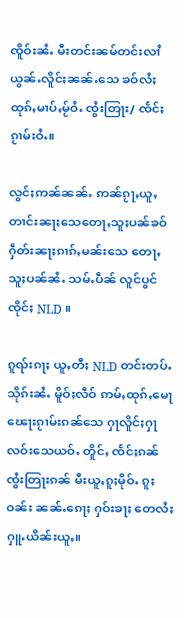ၸိူဝ်းၼႆႉ မီးတင်းၼမ်တင်းလၢႆ ယွၼ်ႉလိူင်ႈၼၼ်ႉသေ ၶဝ်လႆႈထုၵ်ႇမၢပ်ႇမႂ်ဝႆႉ ၸွႆးတြႃး/ ၸႅင်ႈၵႂၢမ်းဝႆႉ။

လွင်ႈဢၼ်ၼၼ်ႉ ဢၼ်ၵႂႃႇယူႇတၢင်းၼႃႈသေတေႃႇသူႈပၼ်ၶဝ် ႁဵတ်းၼႃႈၵၢၵ်ႇမၼ်းသေ တေႃႇသူႈပၼ်ၼႆႉ သမ်ႉပဵၼ် လူင်ပွင်ၸိုင်ႈ NLD ။

ၵူၺ်းၵႃႈ ယူႇတီႈ NLD တင်းတပ်ႉသိုၵ်းၼႆႉ မိူဝ်ႈလဵဝ် ဢမ်ႇထုၵ်ႇမေႃၽေႃးၵႂၢမ်းၵၼ်သေ ႁႃလိူင်ႈႁႃလဝ်းသေယဝ်ႉ တိူင်ႇ ၸႅင်ႈၵၼ် ၸွႆးတြႃးၵၼ် မီးယူႇၵူႈမိုဝ်ႉ ၵူႈဝၼ်း ၼၼ်ႉၵေႃႈ ႁဝ်းၶႃႈ တေလႆႈႁူႉယိၼ်းယူႇ။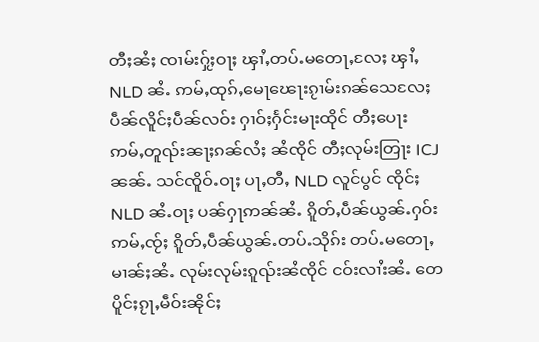တီႈၼႆႈ ၸၢမ်းႁႂ်ႈဝႃႈ ၾၢႆႇတပ်ႉမတေႃႇလႄႈ ၾၢႆႇ NLD ၼႆႉ ဢမ်ႇထုၵ်ႇမေႃၽေႃးၵႂၢမ်းၵၼ်သေလႄႈ ပဵၼ်လိူင်ႈပဵၼ်လဝ်း ႁၢဝ်ႈႁႅင်းမႃးထိုင် တီႈပေႃး ဢမ်ႇတူၺ်းၼႃႈၵၼ်လႆႈ ၼႆၸိုင် တီႈလုမ်းတြႃး ICJ ၼၼ်ႉ သင်ၸိူဝ်ႉဝႃႈ ပႃႇတီႇ NLD လူင်ပွင် ၸိုင်ႈ NLD ၼႆႉဝႃႈ ပၼ်ႁႃဢၼ်ၼႆႉ ၵိူတ်ႇပဵၼ်ယွၼ်ႉႁဝ်းဢမ်ႇၸႂ်ႈ ၵိူတ်ႇပဵၼ်ယွၼ်ႉတပ်ႉသိုၵ်း တပ်ႉမတေႃႇမၢၼ်ႈၼႆႉ လုမ်းလုမ်းၵူၺ်းၼႆၸိုင် ငဝ်းလၢႆးၼႆႉ တေပိူင်ႈၵႂႃႇမဵဝ်းၼိုင်ႈ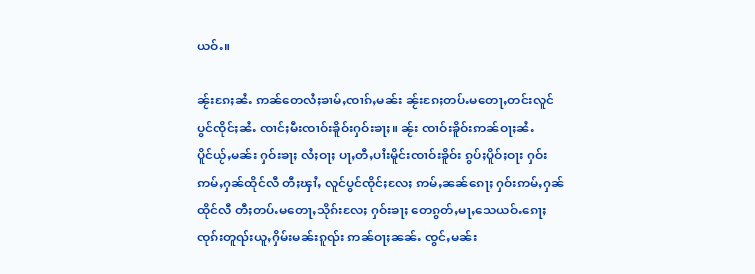ယဝ်ႉ။

ၼႂ်းၵႄႈၼႆႉ ဢၼ်တေလႆႈၶၢမ်ႇၸၢၵ်ႇမၼ်း ၼႂ်းၵႄႈတပ်ႉမတေႃႇတင်းလူင်ပွင်ၸိုင်ႈၼႆႉ ၸၢင်ႈမီးၸၢဝ်းၶိူဝ်းႁဝ်းၶႃႈ။ ၼႂ်း ၸၢဝ်းၶိူဝ်းဢၼ်ဝႃႈၼႆႉ ပိူင်ယႂ်ႇမၼ်း ႁဝ်းၶႃႈ လႆႈဝႃႈ ပႃႇတီႇပၢႆးမိူင်းၸၢဝ်းၶိူဝ်း ၵွပ်ႈပိူဝ်ႈဝႃး ႁဝ်းဢမ်ႇႁၼ်ထိုင်လီ တီႈၾၢႆႇ လူင်ပွင်ၸိုင်ႈလႄႈ ဢမ်ႇၼၼ်ၵေႃႈ ႁဝ်းဢမ်ႇႁၼ်ထိုင်လီ တီႈတပ်ႉမတေႃႇသိုၵ်းလႄႈ ႁဝ်းၶႃႈ တေၵွတ်ႇမႃႇသေယဝ်ႉၵေႃႈ ၸုၵ်းတူၺ်းယူႇႁိမ်းမၼ်းၵူၺ်း ဢၼ်ဝႃႈၼၼ်ႉ ၸွင်ႇမၼ်း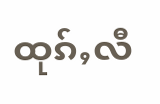ထုၵ်ႇလီ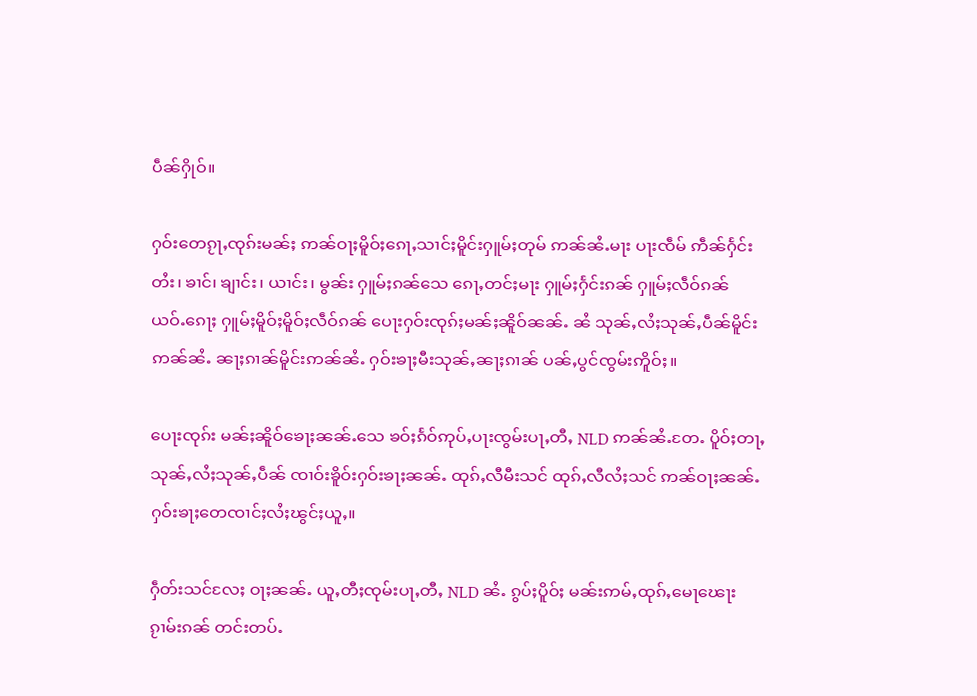ပဵၼ်ႁိုဝ်။

ႁဝ်းတေၵႂႃႇၸုၵ်းမၼ်ႈ ဢၼ်ဝႃႈမိူဝ်ႈၵေႃႇသၢင်ႈမိူင်းႁူမ်ႈတုမ် ဢၼ်ၼႆႉမႃး ပႃးၸဵမ် ဢဵၼ်ႁႅင်းတႆး၊ ၶၢင်၊ ၶျၢင်း၊ ယၢင်း၊ မွၼ်း ႁူမ်ႈၵၼ်သေ ၵေႃႇတင်ႈမႃး ႁူမ်ႈႁႅင်းၵၼ် ႁူမ်ႈလဵဝ်ၵၼ် ယဝ်ႉၵေႃႈ ႁူမ်ႈမိူဝ်ႈမိူဝ်ႈလဵဝ်ၵၼ် ပေႃးႁဝ်းၸုၵ်ႈမၼ်ႈၼိူဝ်ၼၼ်ႉ ၼႆ သုၼ်ႇလႆႈသုၼ်ႇပဵၼ်မိူင်းဢၼ်ၼႆႉ ၼႃႈၵၢၼ်မိူင်းဢၼ်ၼႆႉ ႁဝ်းၶႃႈမီးသုၼ်ႇၼႃႈၵၢၼ် ပၼ်ႇပွင်ၸွမ်းဢိူဝ်ႈ။

ပေႃးၸုၵ်း မၼ်ႈၼိူဝ်ၶေႃႈၼၼ်ႉသေ ၶဝ်ႈၵႅဝ်ဢုပ်ႇပႃးၸွမ်းပႃႇတီႇ NLD ဢၼ်ၼႆႉတႄႉ ပိူဝ်ႈတႃႇသုၼ်ႇလႆႈသုၼ်ႇပဵၼ် ၸၢဝ်းၶိူဝ်းႁဝ်းၶႃႈၼၼ်ႉ ထုၵ်ႇလီမီးသင် ထုၵ်ႇလီလႆႈသင် ဢၼ်ဝႃႈၼၼ်ႉ ႁဝ်းၶႃႈတေၸၢင်ႈလႆႈၽွင်ႈယူႇ။

ႁဵတ်းသင်လႄႈ ဝႃႈၼၼ်ႉ ယူႇတီႈၸုမ်းပႃႇတီႇ NLD ၼႆႉ ၵွပ်ႈပိူဝ်ႈ မၼ်းဢမ်ႇထုၵ်ႇမေႃၽေႃးၵႂၢမ်းၵၼ် တင်းတပ်ႉ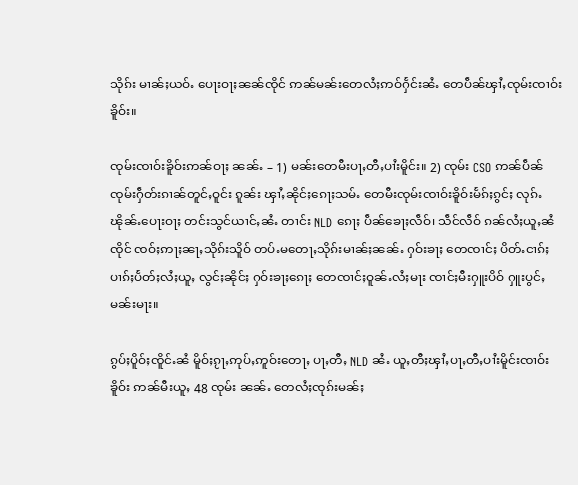သိုၵ်း မၢၼ်ႈယဝ်ႉ ပေႃးဝႃႈၼၼ်ၸိုင် ဢၼ်မၼ်းတေလႆႈဢဝ်ႁႅင်းၼႆႉ တေပဵၼ်ၾၢႆႇၸုမ်းၸၢဝ်းၶိူဝ်း။

ၸုမ်းၸၢဝ်းၶိူဝ်းဢၼ်ဝႃႈ ၼၼ်ႉ – 1) မၼ်းတေမီးပႃႇတီႇပၢႆးမိူင်း။ 2) ၸုမ်း CSO ဢၼ်ပဵၼ် ၸုမ်းႁဵတ်းၵၢၼ်တူင်ႇဝူင်း ၵူၼ်း ၾၢႆႇၼိုင်ႈၵေႃႈသမ်ႉ တေမီးၸုမ်းၸၢဝ်းၶိူဝ်းမႅၵ်ႈၵွင်ႈ လုၵ်ႉၽိုၼ်ႉပေႃးဝႃႈ တင်းသွင်ယၢင်ႇၼႆႉ တၢင်း NLD ၵေႃႈ ပဵၼ်ၶေႃႈလဵဝ်၊ သဵင်လဵဝ် ၵၼ်လႆႈယူႇၼႆၸိုင် ၸဝ်ႈဢႃႈၼႃႇသိုၵ်းသိူဝ် တပ်ႉမတေႃႇသိုၵ်းမၢၼ်ႈၼၼ်ႉ ႁဝ်းၶႃႈ တေၸၢင်ႈ ပိတ်ႉငၢၵ်ႈပၢၵ်ႈပႅတ်ႈလႆႈယူႇ လွင်ႈၼိုင်ႈ ႁဝ်းၶႃႈၵေႃႈ တေၸၢင်ႈဝူၼ်ႉလႆႈမႃး ၸၢင်ႈမီးႁူးပိဝ် ႁူးပွင်ႇမၼ်းမႃး။

ၵွပ်ႈပိူဝ်ႈၸိူင်ႉၼႆ မိူဝ်ႈၵႂႃႇဢုပ်ႇဢူဝ်းတေႃႇ ပႃႇတီႇ NLD ၼႆႉ ယူႇတီႈၾၢႆႇပႃႇတီႇပၢႆးမိူင်းၸၢဝ်းၶိူဝ်း ဢၼ်မီးယူႇ 48 ၸုမ်း ၼၼ်ႉ တေလႆႈၸုၵ်းမၼ်ႈ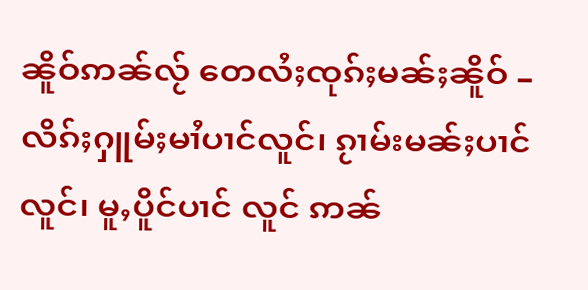ၼိူဝ်ဢၼ်လႂ် တေလႆႈၸုၵ်ႈမၼ်ႈၼိူဝ် – လိၵ်ႈႁူမ်ႈမၢႆပၢင်လူင်၊ ၵႂၢမ်းမၼ်ႈပၢင်လူင်၊ မူႇပိူင်ပၢင် လူင် ဢၼ်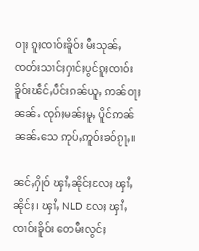ဝႃႈ ၵူႈၸၢဝ်းၶိူဝ်း မီးသုၼ်ႇၸတ်းသၢင်ႈႁၢင်ႈပွင်ၵူႈၸၢဝ်းၶိူဝ်းၽဵင်ႇပဵင်းၵၼ်ယူႇ ဢၼ်ဝႃႈၼၼ်ႉ ၸုၵ်ႈမၼ်ႈမူႇ ပိူင်ဢၼ်ၼၼ်ႉသေ ဢုပ်ႇဢူဝ်းၶဝ်ၵႂႃႇ။

ၼင်ႇႁိုဝ် ၾၢႆႇၼိုင်ႈလႄႈ ၾၢႆႇၼိုင်ႈ၊ ၾၢႆႇ NLD လႄႈ ၾၢႆႇၸၢဝ်းၶိူဝ်း တေမီးလွင်ႈ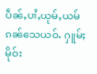ပဵၼ်ႇပၢႆႇယုမ်ႇယမ်ၵၼ်သေယဝ်ႉ ႁူမ်ႈမိုဝ်း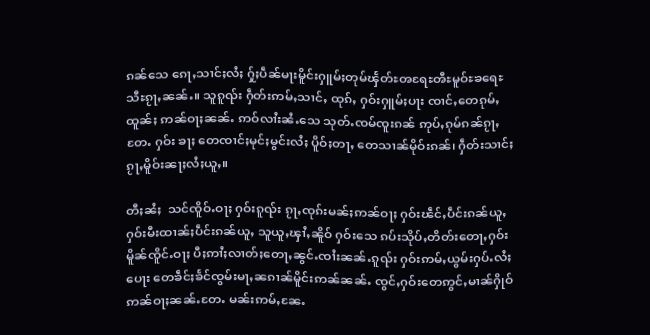ၵၼ်သေ ၵေႃႇသၢင်ႈလႆႈ ႁႂ်ႈပဵၼ်မႃးမိူင်းႁူမ်ႈတုမ်ၾႅတ်ႊၻရႄႊၻီႊမူဝ်ႊၶရေႊသီႊၵႂႃႇၼၼ်ႉ။ သူၵူၺ်း ႁဵတ်းဢမ်ႇသၢင်ႇ ထုၵ်ႇ ႁဝ်းႁူမ်ႈပႃး ၸၢင်ႇတေၵုမ်ႇထူၼ်ႈ ဢၼ်ဝႃႈၼၼ်ႉ ဢဝ်လၢႆးၼႆႉသေ သုတ်ႉၸမ်ၸူးၵၼ် ဢုပ်ႇၵုမ်ၵၼ်ၵႂႃႇတႄႉ ႁဝ်း ၶႃႈ တေၸၢင်ႈမုင်ႈမွင်းလႆႈ ပိူဝ်ႈတႃႇ တေသၢၼ်မိုဝ်းၵၼ်၊ ႁဵတ်းသၢင်ႈၵႂႃႇမိူဝ်းၼႃႈလႆႈယူႇ။

တီႈၼႆႈ  သင်ၸိူဝ်ႉဝႃႈ ႁဝ်းၵူၺ်း ၵႂႃႇၸုၵ်းမၼ်ႈဢၼ်ဝႃႈ ႁဝ်းၽဵင်ႇပဵင်းၵၼ်ယူႇ ႁဝ်းမီးထၢၼ်ႈပဵင်းၵၼ်ယူႇ သူယူႇၾၢႆႇၼိူဝ် ႁဝ်းသေ ၵပ်းသိုပ်ႇတိတ်းတေႃႇႁဝ်း မိူၼ်ၸိူင်ႉဝႃႈ ပီႈဢၢႆႈလၢတ်ႈတေႃႇၼွင်ႉၸၢႆးၼၼ်ႉၵူၺ်း ႁဝ်းဢမ်ႇယွမ်းႁပ်ႉလႆႈ ပေႃး တေၶဵင်ႈၶႅင်ၸွမ်းမႃႇၼၵၢၼ်မိူင်းဢၼ်ၼၼ်ႉ ၸွင်ႇႁဝ်းတေဢွင်ႇမၢၼ်ႁိုဝ် ဢၼ်ဝႃႈၼၼ်ႉတႄႉ မၼ်းဢမ်ႇၼႄႉ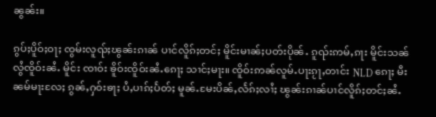ၼွၼ်း။

ၵွပ်ႈပိူဝ်ႈဝႃႈ ၸွမ်းလူၺ်ႈၽွၼ်းၵၢၼ် ပၢင်လိူၵ်ႈတင်ႈ မိူင်းမၢၼ်ႈပတ်းပိုၼ်ႉ ၵူၺ်းဢမ်ႇၵႃး မိူင်းသၼ်လွႆၸိူဝ်းၼႆႉ မိူင်း ၸၢဝ်း ၶိူဝ်းၸိူဝ်းၼႆႉၵေႃႈ သၢင်ႈမႃး။ ၸိူဝ်းဢၼ်လူမ်ႉပႃးၵႂႃႇတၢင်း NLD ၵေႃႈ မီးၼမ်မႃးလႄႈ ၵွၼ်ႇႁဝ်းၶႃႈ ပႆႇပၢၵ်ႈပႅတ်ႈ မူၼ်ႉမႄးပိၼ်ႇလႅၵ်ႈလၢႆႈ ၽွၼ်းၵၢၼ်ပၢင်လိူၵ်ႈတင်ႈၼႆႉ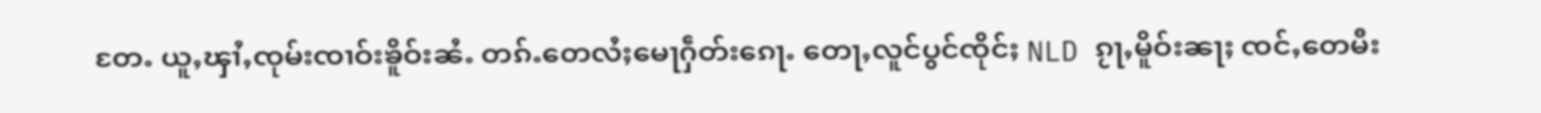တႄႉ ယူႇၾၢႆႇၸုမ်းၸၢဝ်းၶိူဝ်းၼႆႉ တၵ်ႉတေလႆႈမေႃႁဵတ်းၵေႃႉ တေႃႇလူင်ပွင်ၸိုင်ႈ NLD ၵႂႃႇမိူဝ်းၼႃႈ ၸင်ႇတေမီး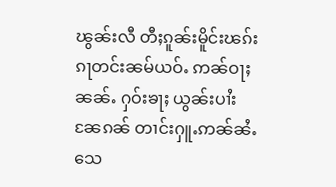ၽွၼ်းလီ တီႈၵူၼ်းမိူင်းၽၵ်းၵႃတင်းၼမ်ယဝ်ႉ ဢၼ်ဝႃႈၼၼ်ႉ ႁဝ်းၶႃႈ ယွၼ်းပၢႆးၼႄၵၼ် တၢင်းႁူႉဢၼ်ၼႆႉသေ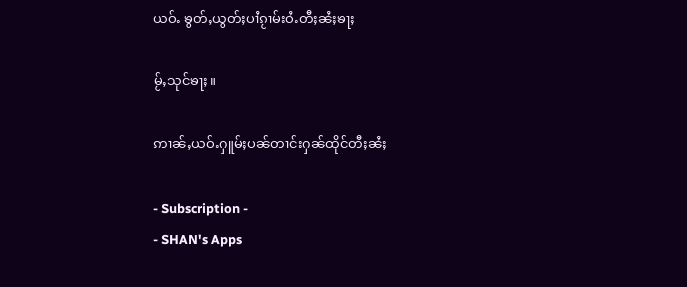ယဝ်ႉ ၶွတ်ႇယွတ်ႈပၢႆၵႂၢမ်းဝႆႉတီႈၼႆႈၶႃႈ

မႂ်ႇသုင်ၶႃႈ။

ဢၢၼ်ႇယဝ်ႉႁူမ်ႈပၼ်တၢင်းႁၼ်ထိုင်တီႈၼႆႈ

- Subscription -
- SHAN's Apps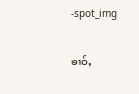-spot_img

ၶၢဝ်ႇ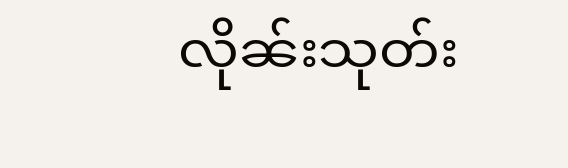လိုၼ်းသုတ်း